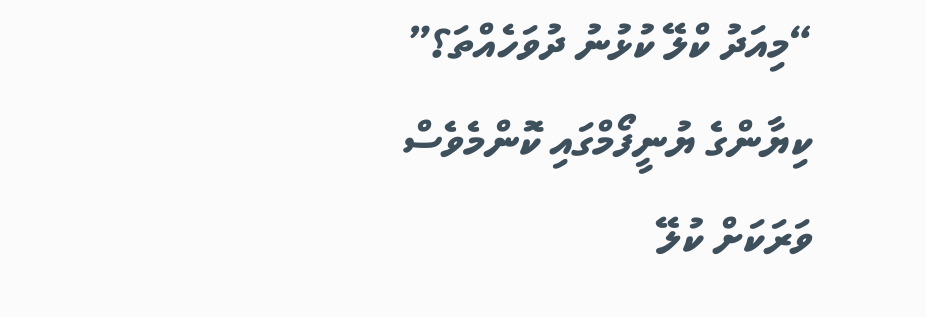“މިއަދު ކްލޭ ކުޅުނު ދުވަހެއްތަ؟” ކިޔާންގެ ޔުނީފޯމްގައި ކޮންމެވެސް ވަރަކަށް ކުލޭ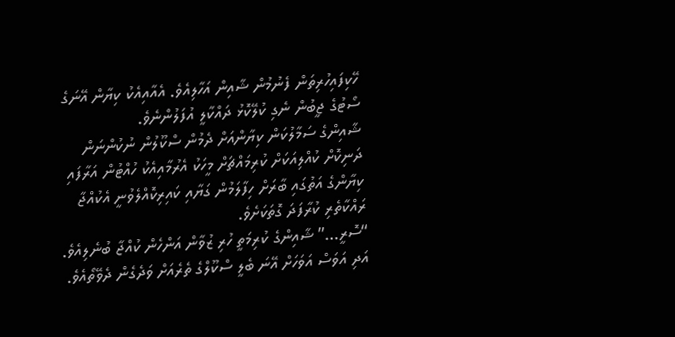ހޭކިފައިހުރިތަން ފެނުމުން ޝާއިން އަހާލިއެވެ. އެއާއިއެކު ކިޔާން އޭނަގެ ސޯޓުގެ ޖީބުން ނެގި ކުލޭކޮޅު ދައްކާލީ އުފަލުންނެވެ.
ޝާއިންގެ ސަމާލުކަން ކިޔާންއަށް ދެމުން ސްކޫލުން ނުކުންނަން ދަނިކޮށް ކުއްލިއަކަށް ކުރިމައްޗަށް މީހަކު އެރުމާއިއެކު ހުއްޓުން އަރާފައި ކިޔާންގެ އަތުގައި ބާރަށް ހިފާލަމުން ގަޔާއި ކައިރިކޮއްލެވުނީ އެކުއްޖާ ރައްކާތެރި ކުރާފަދަ ގޮތަކަށެވެ.
“ސޮރީ…” ޝާއިންގެ ކުރިމަތީ ހުރި ޒުވާން އަންހެން ކުއްޖާ ބުނެލިއެވެ. އަދި އަވަސް އަވަހަށް އޭނަ ބެލީ ސްކޫލްގެ ތެރެއަށް ވަދެގެން ދެވޭތޯއެވެ.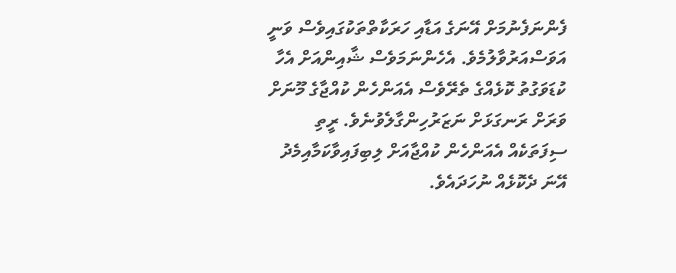ފެންނަފެނުމަށް އޭނަގެ އަޑާއި ހަރަކާތްތަކުގައިވެސް ވަނީ އަވަސްއަރުވާލުމެވެ. އެހެންނަމަވެސް ޝާއިންއަށް އެހާ ކުޑަވަގުތު ކޮޅެއްގެ ތެރޭވެސް އެއަންހެން ކުއްޖާގެ މޫނަށް ވަރަށް ރަނގަޅަށް ނަޒަރުހިންގާލެވުނެވެ. ރީތި ސިފަތަކެއް އެއަންހެން ކުއްޖާއަށް ލިބިފައިވާކަމާއިމެދު އޭނަ ދެކޮޅެއް ނުހަދައެވެ.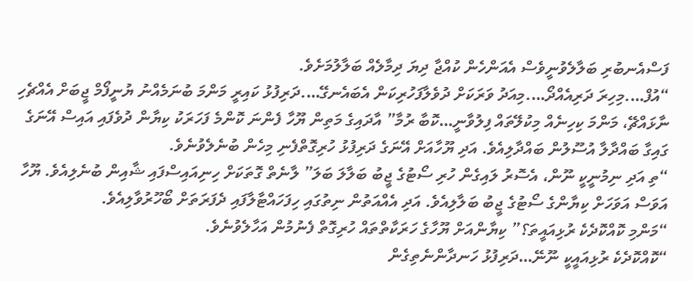ފަސްއެނބުރި ބަލާލެވުނީވެސް އެއަންހެން ކުއްޖާ ދިޔަ ދިމާލެއް ބަލާލުމަށެވެ.
“އުފް….މިހިރަ ދަރިއެއްދޯ….މިއަދު ވަރަކަށް ދުވެލާފަހުރިކަން އެބައެނގޭ….ދަރިފުޅު ކައިރީ މަންމަ ބުނަމެއްނު ޔުނީފޯމް ޖީބަށް އެއްޗެހި ނާޅައްޗޭ، މަންމަ ކިހިނެއް މިކުލޭތައް ފިލުވާނީ…ކޮބާ ރުމާ” އާދައިގެ މަތިން ޔޫހާ ފެންނަ ކޮންމެ ފަހަރަކު ކިޔާން ދުވެފައި އައިސް އޭނަގެ ގައިގާ ބައްދާލާ އުސޫލުން ބައްދާލިއެވެ. އަދި ޔޫހާއަށް އޭނަގެ ދަރިފުޅު ހުރިގޮތްފެނި މިހެން ބުނެލެވުނެވެ.
“ތި އަދި ނިމުނީކީ ނޫން، އެސޮރު ލައިގެން ހުރި ސޯޓުގެ ޖީބު ބަލާލަ ބަލަ” ލާނެތް ގޮތަކަށް ހިނިއައިސްފައި ޝާއިން ބުނެލިއެވެ. ޔޫހާ އަވަސް އަވަހަށް ކިޔާންގެ ސޯޓުގެ ޖީބު ބަލާލިއެވެ. އަދި އެއްއަތުން ނިތުގައި ހިފަހައްޓާލާފައި ދެފަރަތަށް ބޯހޫރުވާލިއެވެ.
“މަންމި ކޮއްކޮދެކެ ރުޅިއައީތަ؟” ކިޔާންއަށް ޔޫހާގެ ހަރަކާތްތައް ހުރިގޮތް ފެނުމުން އަހާލެވުނެވެ.
“ކޮއްކޮދެކެ ރުޅިއައީކީ ނޫނޭ…ދަރިފުޅު ހަނދާންނެތިގެން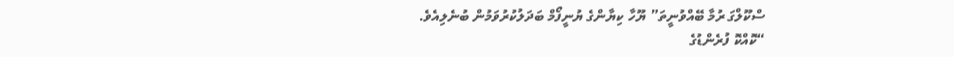ސްކޫލްގަ ރުމާ ބޭއްވުނީތަ” ޔޫހާ ކިޔާންގެ ޔުނީފޯމް ބަދަލުކުރުވަމުން ބުނެލިއެވެ.
“ކޮއްކޮ ފުރެންޑުގެ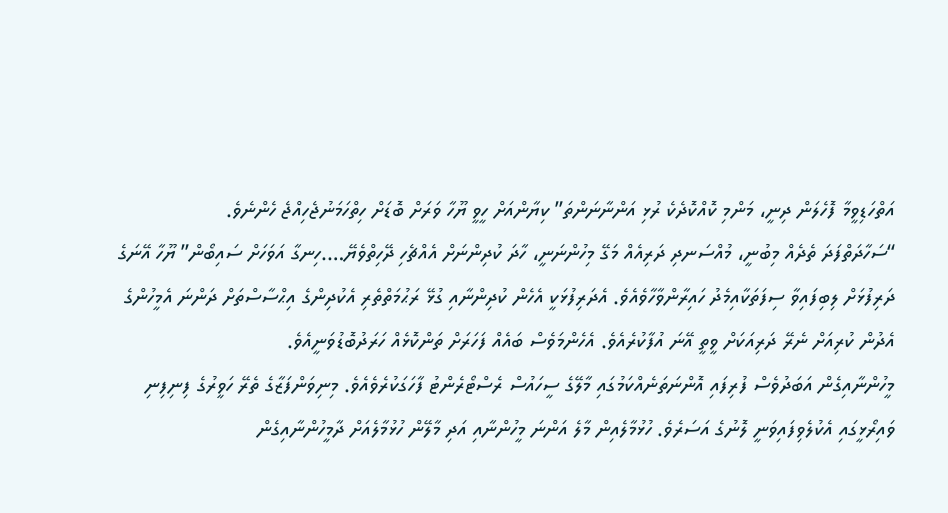އަތްހަޑިވީމާ ފޮހެލަން ދިނީ، މަންމި ކޮއްކޮދެކެ ރުޅި އަންނާނަންތަ” ކިޔާންއަށް ހީވީ ޔޫހާ ވަރަށް ބޮޑަށް ހިތްހަމަނުޖެހިއްޖެ ހެންނެވެ.
“ސަހާދަތްފަދަ ތެދެއް މިބުނީ، މުއްސަނދި ދަރިއެއް މަގޭ މިހުންނަނީ، ހާދަ ކުދިންނަށް އެއްޗެހި ދޭހިތްވެޔޭ….ހިނގާ އަވަހަށް ސައިބޯން” ޔޫހާ އޭނަގެ ދަރިފުޅަށް ލިބިފައިވާ ސިފަތަކާއިމެދު ހައިރާންވާހާވެއެވެ. އެދަރިފުޅަކީ އެހެން ކުދިންނާއި ގުޅޭ ރަޙުމަތްތެރި އެކުދިންގެ އިޙްސާސްތަށް ދަންނަ އެމީހުންގެ އެދުން ކުރިއަށް ނެރޭ ދަރިއަކަށް ވީތީ އޭނަ އުފާކުރެއެވެ. އެހެންމަވެސް ބައެއް ފަހަރަށް ތަންކޮޅެއް ހަރަދުބޮޑުވަނީއެވެ.
މީހުންނާއިގެން އަބަދުވެސް ފުރިފައި އޮންނަތަނެއްކަމުގައި މާލޭގެ ސީހައުސް ރެސްޓޯރެންޓު ފާހަގަކުރެވެއެވެ. މިނިވަންފަޒާގެ ތެރޭ ހަވީރުގެ ފިނިފިނި ވައިރޯޅީގައި އެކުލެވިފައިވަނީ ލޮނުގެ އަސަރެވެ. ހުޅުމާލެއިން މާލެ އަންނަ މީހުންނާއި އަދި މާލޭން ހުޅުމާލެއަށް ދާމީހުންނާއިގެން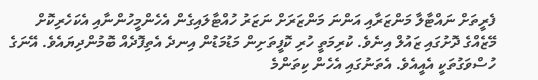ފެރީތަށް ނައްޓާލާ މަންޒަރާއި އަންނަ މަންޒަރަށް ނަޒަރު ހުއްޓާލައިގެން އެހެންމީހުންނާއި އެކަހެރިކޮށް މޭޒެއްގެ ދޮށުގައި ޒައުލް އިނެވެ. ކުރިމަތީ ހުރި ކޮފީތަށިން މަޑުމަޑުން އިނދެ އެތިފޮދެއް ބޮމުންދިޔައެވެ. އޭނަގެ ހުސްވަގުތަކީ އެއީއެވެ. އެތަނުގައި އެހެން ކިތަންމެ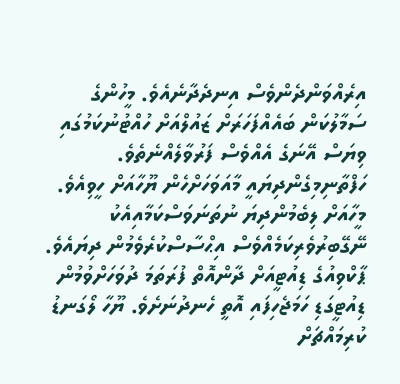އިރެއްވަންދެންވެސް އިނދެދާނެއެވެ. މީހުންގެ ސަމާލުކަން ބައެއްފަހަރަށް ޒައުލްއަށް ހުއްޓުނުކަމުގައި ވިޔަސް އޭނަގެ އެއްވެސް ފަރުވާލެއްނެތެވެ.
ހަފްތާނިމިގެންދިޔައީ މާއަވަހަށްހެން ޔޫހާއަށް ހީވިއެވެ. މީހާއަށް ލިބެމުންދިޔަ ނުތަނަވަސްކަމާއިއެކު ނޭގޭބިރުވެރިކަމެއްވެސް އިޙްސާސްކުރެވެމުން ދިޔައެވެ. ޕާކްވިއުގެ ޑިއުޓީއަށް ދާންއޮތް ފުރަތަމަ ދުވަހަށްވުމުން ޑިއުޓީގަޑި ހަމަޖެހިފައި އޮތީ ހެނދުނަށެވެ. ޔޫހާ ލޯގަނޑު ކުރިމައްޗަށް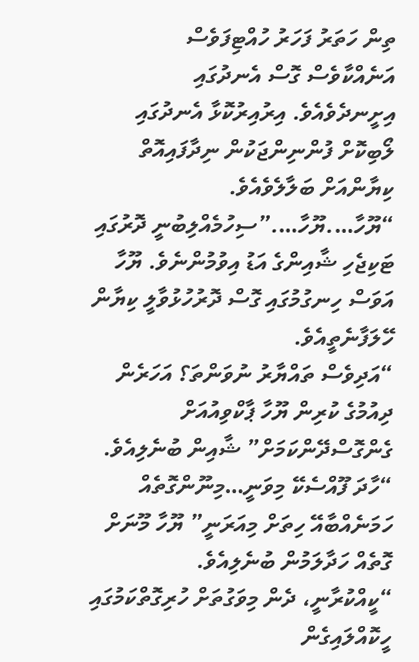ތިން ހަތަރު ފަހަރު ހުއްޓިފަވެސް އަނެއްކާވެސް ގޮސް އެނދުގައި އިށީނދެވެއެވެ. އިރުއިރުކޮޅާ އެނދުގައި ލޯބިކޮށް ފުންނިންޖަކުން ނިދާފައިއޮތް ކިޔާންއަށް ބަލާލެވެއެވެ.
“ޔޫހާ….ޔޫހާ….”ސިހުމެއްލިބުނީ ދޮރުގައި ޓަކިޖެހި ޝާއިންގެ އަޑު އިވުމުންނެވެ. ޔޫހާ އަވަސް ހިނގުމުގައި ގޮސް ދޮރުހުޅުވާލީ ކިޔާން ހޭލަފާނެތީއެވެ.
“އަދިވެސް ތައްޔާރު ނުވަންތަ؟ އަހަރެން ދިއުމުގެ ކުރިން ޔޫހާ ޕާކްވިއުއަށް ގެންގޮސްދޭންކަމަށް” ޝާއިން ބުނެލިއެވެ.
“ހާދަ ފޫއްސެކޭ މިވަނީ…މިނޫންގޮތެއް ހަމަނެއްބާއޭ ހިތަށް މިއަރަނީ” ޔޫހާ މޫނަށް ގޮތެއް ހަދާލަމުން ބުނެލިއެވެ.
“ކީއްކުރާނީ، ދެން މިވަގުތަށް ހުރިގޮތްކަމުގައި ހީކޮއްލައިގެން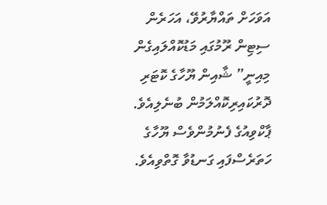އަވަހަށް ތައްޔާރުވޭ، އަހަރެން ސިޓިން ރޫމުގައި މަޑުކޮއްލައިގެން މިއިނީ” ޝާއިން ޔޫހާގެ ކޮޓަރި ދޮރުކައިރިކޮއްލަމުން ބުނެލިއެވެ.
ޕާކްވިއުގެ ފެނުމުންވެސް ޔޫހާގެ ހަތަރެސްފައި ގަނޑުވާ ގޮތްވިއެވެ.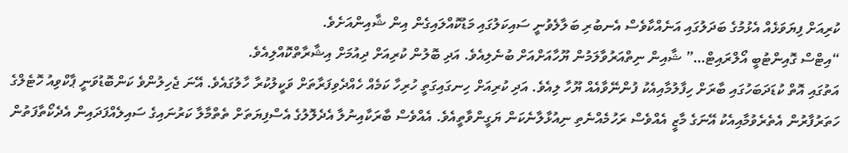ކުރިއަށް ފިޔަވަޅެއް އެޅުމުގެ ބަދަލުގައި އަނެއްކާވެސް އެނބުރި ބަލާލެވުނީ ސައިކަލުގައި މަޑުކޮއްލައިގެން އިން ޝާއިންއަށެވެ.
“އިޓްސް ގޮއިންޓުބީ އޯލްރައިޓް…” ޝާއިން ނިތްއަރުވާލަމުން ޔޫހާއަށްއަށް ބުނެލިއެވެ. އަދި ބޮލުން ކުރިއަށް ދިއުމަށް އިޝާރާތްކޮއްލިއެވެ.
އަތުގައި އޮތް ކުޑަދަބަހުގައި ބާރަށް ހިފާލުމާއިއެކު ފުންނޭވާއެއް ޔޫހާ ލިއެވެ. އަދި ކުރިއަށް ހިނގައިގަތީ ހުރިހާ ކަމެއް ހެއްދެވިފަރާތަށް ވަކީލުކުރާ ހާލުގައެވެ. އޭނަ ޖެހިލުންވެ ކަންބޮޑުވަނީ ޕާކްވިއު ހޮޓެލްގެ ހަތަރުފާރުން އެތެރެވުމާއިއެކު އޭނަގެ މާޒީ އެއްވެސް ރަހުމެއްނެތި ނިއުޅާލާނެކަން ޔަގީންވާތީއެވެ. އެއްވެސް ބާރަކާއިނުލާ އެދެލޮލުގެ އެސްފިޔަތަށް ތެތްމާލާ ކަރުނައިގެ ސައިލެއްފަދައިން އެދެކޯތާފަތުން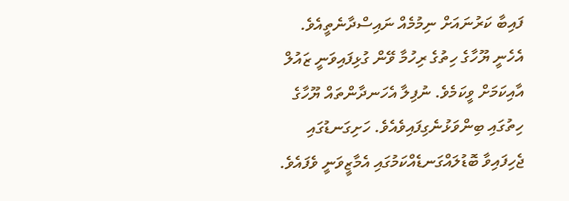ފައިބާ ކަރުނައަށް ނިމުމެއް ނައިސްދާނެތީއެވެ. އެހެނީ ޔޫހާގެ ހިތުގެ ރިހުމާ ވޭން ގުޅިފައިވަނީ ޒައުލް އާއިކަމަށް ވީކަމެވެ. ނުފިލާ އެހަނދާންތައް ޔޫހާގެ ހިތުގައި ބިންވަޅުނެގިފައިވެއެވެ. ހަށިގަނޑުގައި ޖެހިފައިވާ ބޮޑުލައްގަނޑެއްކަމުގައި އެމާޒީވަނީ ވެފައެވެ.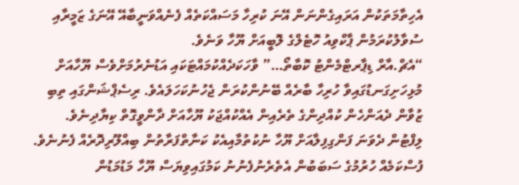އެހިތާމަތަކުން އަރައިގެންނަން އޭނަ ކުރިހާ މަސައްކަތެއް ފެނެއްވަނީބާއޭ އޭނަގެ ޒަމީރާއި ސުވާލުކުރަމުން ޕާކްވިއު ހޮޓެލްގެ ލޮބީއަށް ޔޫހާ ވަނެވެ.
“އެޗް.އާރް ޑިޕާރޓްމެންޓު ކޮބާތޯ…” ވާހަކަދެއްކުމައްޓަކައި އަޑުނެރުމަށްވެސް ޔޫހާއަށް މުޅިހަށިގަނޑުގައިވާ ހުރިހާ ބާރެއް ބޭނުންކުރަން ޖެހުނުކަހަލައެވެ. ރިސެޕްޝަންގައި ތިބި ޒުވާން ދެއަންހެން ކުއްދިންގެ ތެރެއިން އެއްކުއްޖަކު ޔޫހާއަށް ދާންވީގޮތް ކިޔާދިނެވެ.
ލިފްޓުން ދެވަނަ ފަންގިފިލާއަށް ޔޫހާ ނުކުތުމާއިއެކު ކަނާތްފަރާތުން ބިއްލޫރިދޮރެއް ފެނުނެވެ. ފުސްކަމެއް ހުރުމުގެ ސަބަބުން އެތެރެނުފެނުނު ކަމުގައިވިޔަސް ޔޫހާ މަޑުމަޑުން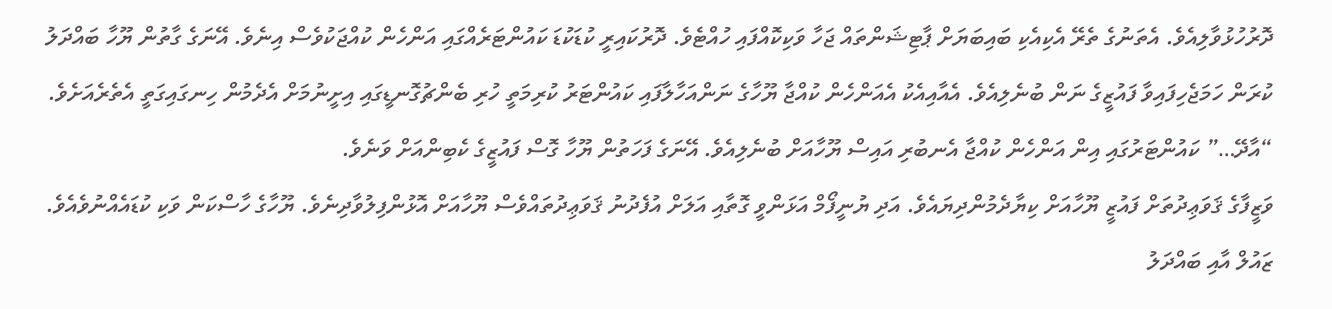ދޮރުހުޅުވާލިއެވެ. އެތަނުގެ ތެރޭ އެކިއެކި ބައިބަޔަށް ޕާޓިޝަންތައް ޖަހާ ވަކިކޮއްފައި ހުއްޓެވެ. ދޮރުކައިރީ ކުޑަކުޑަ ކައުންޓަރެއްގައި އަންހެން ކުއްޖަކުވެސް އިނެވެ. އޭނަގެ ގާތުން ޔޫހާ ބައްދަލު ކުރަން ހަމަޖެހިފައިވާ ފައުޒީގެ ނަން ބުނެލިއެވެ. އެއާއިއެކު އެއަންހެން ކުއްޖާ ޔޫހާގެ ނަންއަހާލާފައި ކައުންޓަރު ކުރިމަތީ ހުރި ބެންޗުގޮނޑީގައި އިށީނުމަށް އެދެމުން ހިނގައިގަތީ އެތެރެއަށެވެ.
“އާދޭ…” ކައުންޓަރުގައި އިން އަންހެން ކުއްޖާ އެނބުރި އައިސް ޔޫހާއަށް ބުނެލިއެވެ. އޭނަގެ ފަހަތުން ޔޫހާ ގޮސް ފައުޒީގެ ކެބިންއަށް ވަނެވެ.
ވަޒީފާގެ ޤަވަޢިދުތަށް ފައުޒީ ޔޫހާއަށް ކިޔާދެމުންދިޔައެވެ. އަދި ޔުނީފޯމް އަޅަންވީ ގޮތާއި އަލަށް އުފެދުނު ޤަވަޢިދުތައްވެސް ޔޫހާއަށް އޮޅުންފިލުވާދިނެވެ. ޔޫހާގެ ހާސްކަން ވަކި ކުޑައެއްނުވެއެވެ. ޒައުލް އާއި ބައްދަލު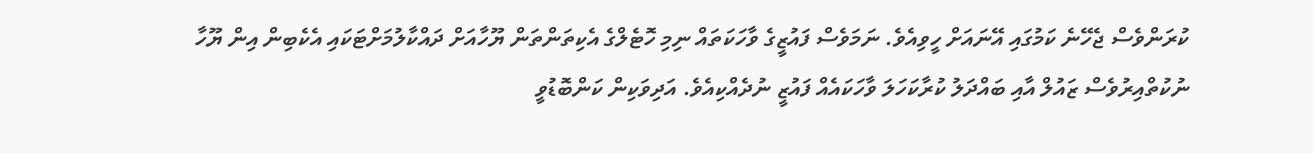ކުރަންވެސް ޖެހޭނެ ކަމުގައި އޭނައަށް ހީވިއެވެ. ނަމަވެސް ފައުޒީގެ ވާހަކަތައް ނިމި ހޮޓެލްގެ އެކިތަންތަން ޔޫހާއަށް ދައްކާލުމަށްޓަކައި އެކެބިން އިން ޔޫހާ ނުކުތްއިރުވެސް ޒައުލް އާއި ބައްދަލު ކުރާކަހަލަ ވާހަކައެއް ފައުޒީ ނުދެއްކިއެވެ. އަދިވަކިން ކަންބޮޑުވީ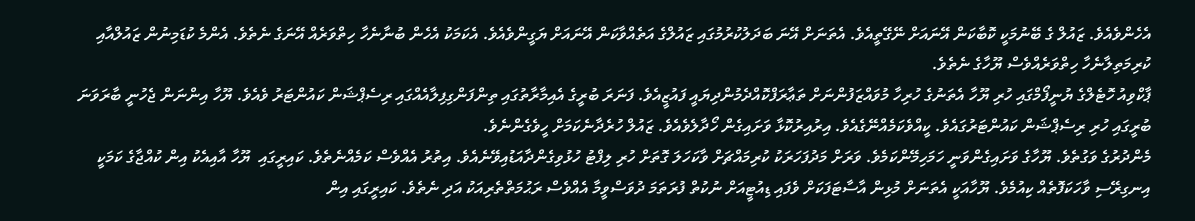އެހެންވެއެވެ. ޒައުލް ގެ ބޭނުމަކީ ކޮބާކަން އޭނައަށް ނޭގޭތީއެވެ. އެތަނަށް އޭނަ ބަދަލުކުރުމުގައި ޒައުލްގެ އަތެއްވާކަން އޭނައަށް ޔަގީންވެއެވެ. އެކަމަކު އެހެން ބުނާނެހާ ހިތްވަރެއް އޭނަގެ ނެތެވެ. އެންމެ ކުޑަމިނުން ޒައުލްއާއި ކުރިމަތިލާނެހާ ހިތްވަރެއްވެސް ޔޫހާގެ ނެތެވެ.
ޕާކްވިއު ހޮޓެލްގެ ޔުނީފޯމްގައި ހުރި ޔޫހާ އެތަނުގެ ހުރިހާ މުވައްޒަފުންނަށް ތަޢާރަފްކޮއްދެމުންދިޔައީ ފައުޒީއެވެ. ފަނަރަ ބުރީގެ އެއިމާރާތުގައި ތިންފަންގިފިލާއެއްގައި ރިސެޕްޝަން ކައުންޓަރު ވެއެވެ. ޔޫހާ އިންނަން ޖެހުނީ ބާރަވަނަ ބުރީގައި ހުރި ރިސެޕްޝަން ކައުންޓަރުގައެވެ. ކީއްވެކަމެއްނޭގެއެވެ. އިރުއިރުކޮޅާ ވަށައިގެން ހޯދާލެވެއެވެ. ޒައުލް ހުރެދާނެކަމަށް ހީވެގެންނެވެ.
މެންދުރުގެ ވަގުތެވެ. ޔޫހާގެ ވަށައިގެންވަނީ ހަމަހިމޭންކަމެވެ. ވަރަށް މަދުފަހަރަކު ކުރިމައްޗަށް ވާކަހަލަ ގޮތަށް ހުރި ލިފްޓު ހުޅުވިގެންދާއަޑުއިވޭނެއެވެ. އިތުރު އެއްވެސް ކަމެއްނެތެވެ. ކައިރީގައި  ޔޫހާ އާއިއެކު އިން ކުއްޖާގެ ކަމަކީ އިނގިރޭސި ވާހަކަފޮތެއް ކިއުމެވެ. ޔޫހާއަކީ އެތަނަށް މުޅިން އާސާޓަފަކަށް ވެފައި ޑިއުޓީއަށް ނުކުތް ފުރަތަމަ ދުވަސްވީމާ އެއްވެސް ރަޙުމަތްތެރިއަކު އަދި ނެތެވެ. ކައިރީގައި އިން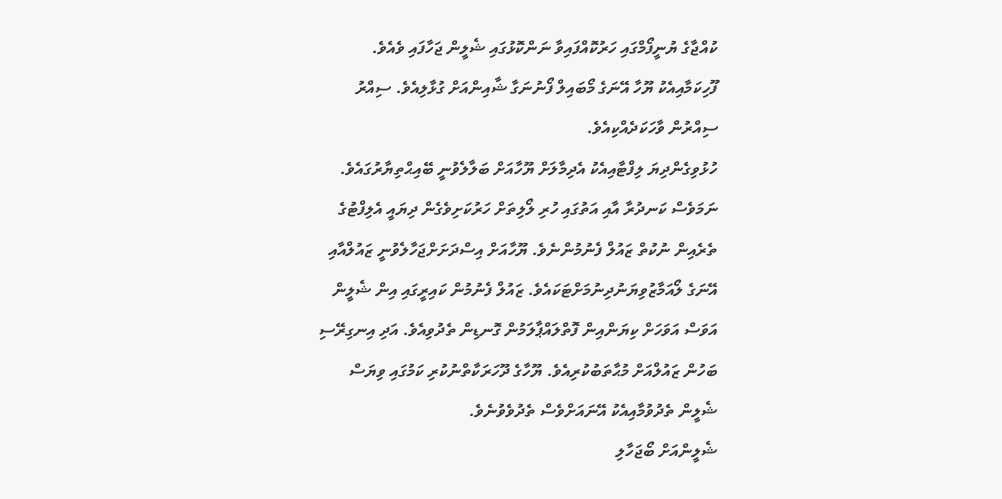ކުއްޖާގެ ޔުނީފޯމްގައި ހަރުކޮއްފައިވާ ނަންކޮޅުގައި ޝެލީން ޖަހާފައި ވެއެވެ. ފޫހިކަމާއިއެކު ޔޫހާ އޭނަގެ މޯބައިލް ފޯނުނަގާ ޝާއިންއަށް ގުޅާލިއެވެ. ސިއްރު ސިއްރުން ވާހަކަދެއްކިއެވެ.
ހުޅުވިގެންދިޔަ ލިފްޓާއިއެކު އެދިމާލަށް ޔޫހާއަށް ބަލާލެވުނީ ބޭއިޙްތިޔާރުގައެވެ. ނަމަވެސް ކަނދުރާ އާއި އަތުގައި ހުރި ލޯލިތަށް ހަރުކަށިވެގެން ދިޔައީ އެލިފްޓުގެ ތެރެއިން ނުކުތް ޒައުލް ފެނުމުންނެވެ. ޔޫހާއަށް އިސްދަށަށްޖަހާލެވުނީ ޒައުލްއާއި އޭނަގެ ލޯއަމާޒުވިޔަނުދިނުމަށްޓަކައެވެ. ޒައުލް ފެނުމުން ކައިރީގައި އިން ޝެލީން އަވަސް އަވަހަށް ކިޔަންއިން ފޮތްލައްޕާލަމުން ގޮނޑިން ތެދުވިއެވެ. އަދި އިނގިރޭސި ބަހުން ޒައުލްއަށް މުޙާތަބުކުރިއެވެ. ޔޫހާގެ ދޫހަރަކާތްނުކުރި ކަމުގައި ވިޔަސް ޝެލީން ތެދުވުމާއިއެކު އޭނައަށްވެސް ތެދުވެވުނެވެ.
ޝެލީންއަށް ބޯޖަހާލި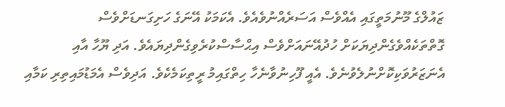ޒައުލްގެ މޫނުމަތީގައި އެއްވެސް އަސަރެއްނުވެއެވެ. އެކަމަކު އޭނަގެ ހަށިގަނޑަށްވެސް ގޮތްތަކެއްވެގެންދިޔަކަށް ހުދުއޭނައަށްވެސް އިޙްސާސްކުރެވިގެންދިޔައެވެ. އަދި ޔޫހާ އާއި އެނަޒަރުވަކިކޮށްނުލެވުނެވެ. އެއީ ފޫހިނުވާނެހާ ހިތްގައިމު ރީތިކަމެކެވެ. އަދިވެސް އެމަޑުމައިތިރި ކަމާއި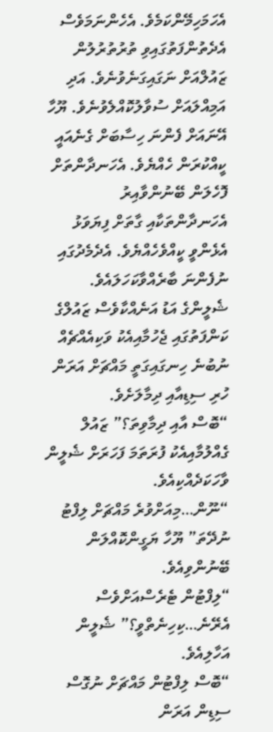އެހަމަހިމޭންކަމެވެ. އެހެންނަމަވެސް އެދެތުންފަތުގައިވި ތުރުތުރުލުން ޒައުލްއަށް ނަގައިގަނެވުނެވެ. އަދި އަމިއްލައަށް ސުވާލުކޮއްލެވުނެވެ. ޔޫހާ އޭނައަށް ފެންނަ ހިސާބަށް ގެނެއައީ ކީއްކުރަން ހެއްޔެވެ. އެހަނދާންތަށް ފޮހެލަން ބޭނުންވާއިރު އެހަނދާންތަކާއި ގާތަށް ފިޔަވަޅު އެޅެންވީ ކީއްވެހެއްޔެވެ. އެދެމެދުގައި ނުފެންނަ ބާރެއްވާކަހަލައެވެ. ޝެލީންގެ އަޑު އަނެއްކާވެސް ޒައުލްގެ ކަންފަތުގައި ޖެހުމާއިއެކު ވަކިއެއްޗެއް ނުބުނެ ހިނގައިގަތީ މައްޗަށް އަރަން ހުރި ސިޑިއާއި ދިމާލަށެވެ.
“ބޮސް އާއި ދިމާވިތަ؟” ޒައުލް ގެއްލުމާއިއެކު ފުރަތަމަ ފަހަރަށް ޝެލީން ވާހަކަދެއްކިއެވެ.
“ނޫން…މިއަށްވުރެ މައްޗަށް ލިފްޓު ނުދޭތަ” ޔޫހާ ޔަގީންކޮއްލަން ބޭނުންވިއެވެ.
“ލިފްޓުން ޓެރެސްއަށްވެސް އެރޭނެ…ކިހިނެތްވީ؟” ޝެލީން އަހާލިއެވެ.
“ބޮސް ލިފްޓުން މައްޗަށް ނުގޮސް ސިޑިން އަރަން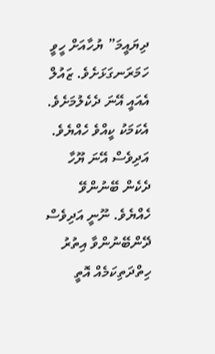ދިޔައީމަ” ޔުހާއަށް ހީވީ ހަމަރަނގަޅަށެވެ. ޒައުލް އެއައީ އޭނަ ދެކެލުމަށެވެ. އެކަމަކު ކީއްވެ ހެއްޔެވެ. އަދިވެސް އޭނަ ޔޫހާ ދެކެން ބޭނުންވޭ ހެއްޔެވެ. ނޫނީ އަދިވެސް ދޭންބޭނުންވާ އިތުރު ހިތްދަތިކަމެއް އޮތީ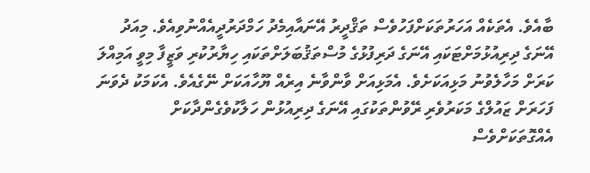ބާއެވެ. އެތަކެއް އަހަރުތަކަށްފަހުވެސް ތަޤްދީރު އޭނައާއިމެދު ހަމްދަރުދީއެއްނުވިއެވެ. މިއަދު އޭނަގެ ދިރިއުޅުމަށްޓަކައި އޭނަގެ ދަރިފުޅުގެ މުސްތަޤުބަލަށްތަކައި ހިޔާރުކުރި ވަޒީފާ މިވީ އަމިއްލަ ކަރަށް މަހާލެވުނު މަޅިއަކަށެވެ. އެމަޅިއަށް ވާންވާނެ އިރެއް ޔޫހާއަކަށް ނޭގެއެވެ. އެކަމަކު ދެވަނަ ފަހަރަށް ޒައުލްގެ މަކަރުވެރި ރޭވުންތަކުގައި އޭނަގެ ދިރިއުޅުން ހަލާކުވެގެންދާކަށް އެއްގޮތަކަށްވެސް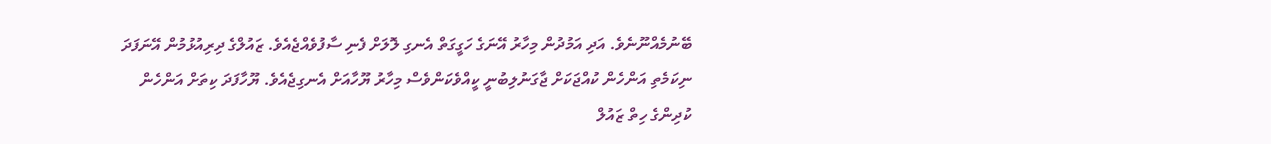ބޭނުމެއްނޫނެވެ. އަދި އަމުދުން މިހާރު އޭނަގެ ހަގީގަތް އެނގި ލޮލަށް ފެނި ސާފުވެއްޖެއެވެ. ޒައުލްގެ ދިރިއުޅުމުން އޭނަފަދަ ނިކަމެތި އަންހެން ކުއްޖަކަށް ޖާގަނުލިބުނީ ކީއްވެކަންވެސް މިހާރު ޔޫހާއަށް އެނގިޖެއެވެ. ޔޫހާފަދަ ކިތަށް އަންހެން ކުދިންގެ ހިތް ޒައުލް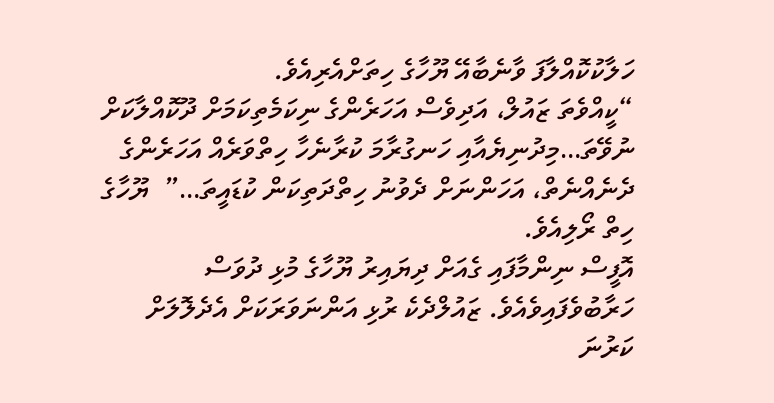ހަލާކުކޮއްލާފަ ވާނެބާއޭ ޔޫހާގެ ހިތަށްއެރިއެވެ.
“ކީއްވެތަ ޒައުލް، އަދިވެސް އަހަރެންގެ ނިކަމެތިކަމަށް ދޫކޮއްލާކަށް ނުވޭތަ…މިދުނިޔެއާއި ހަނގުރާމަ ކުރާނެހާ ހިތްވަރެއް އަހަރެންގެ ދެނެއްނެތް، އަހަންނަށް ދެވުނު ހިތްދަތިކަން ކުޑައީތަ…”  ޔޫހާގެ ހިތް ރޯލިއެވެ.
އޮފީސް ނިންމާފައި ގެއަށް ދިޔައިރު ޔޫހާގެ މުޅި ދުވަސް ހަރާބުވެފައިވެއެވެ. ޒައުލްދެކެ ރުޅި އަންނަވަރަކަށް އެދެލޮލަށް ކަރުނަ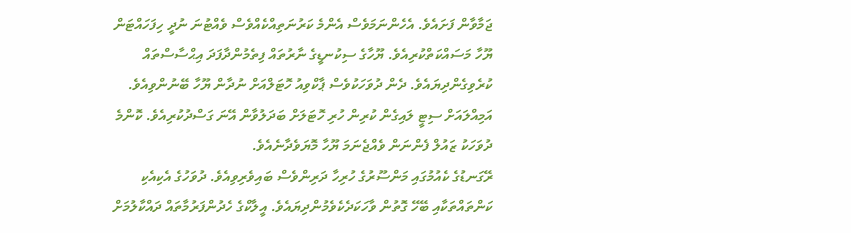ޖަމާވާން ފަށައެވެ. އެހެންނަމަވެސް އެންމެ ކަރުނަތިއްކެއްވެސް ވެއްޓުނަ ނުދީ ހިފަހައްޓަން ޔޫހާ މަސައްކަތްކުރިއެވެ. ޔޫހާގެ ސިކުނޑީގެ ނާރުތައް ފިތެމުންދާފަދަ އިޙްސާސްތައް ކުރެވިގެންދިޔައެވެ. ދެން ދުވަހަކުވެސް ޕާކްވިއު ހޮޓަލްއަށް ނުދާން ޔޫހާ ބޭނުންވިއެވެ. އަމިއްލައަށް ސިޓީ ލައިގެން ކުރިން ހުރި ހޮޓަލަށް ބަދަލުވާން އޭނަ ގަސްދުކުރިއެވެ. ކޮންމެ ދުވަހަކު ޒައުލް ފެންނަން ވެއްޖެނަމަ ޔޫހާ މޮޔަވެދާނެއެވެ.
ރޭގަނޑުގެ ކެއުމުގައި މަންސޫރުގެ ހުރިހާ ދަރިންވެސް ބައިވެރިވިއެވެ. ދުވަހުގެ އެކިއެކި ކަންތައްތަކާއި ބޭހޭ ގޮތުން ވާހަކަދެކެވެމުންދިޔައެވެ. އީލާކްގެ ހެދުންފަރުމާތައް ދައްކާލުމަށް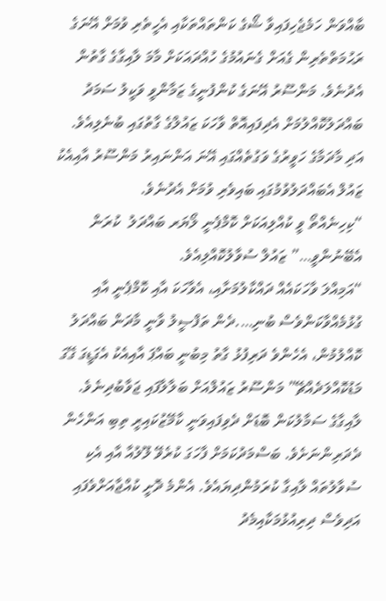ބާއްވަން ހަމެޖެހިފައިވާ ޝޯގެ ކަންތައްތަކާއި އެހީތެރި ވުމަށް އޭނަގެ ރަޙުމަތްތެރިން ގެއަށް ގެނައުމުގެ ހުއްދައަކަށް މާމަ ލާއިގާގެ ގާތުން އެދުނެވެ. މަންސޫރު އޭނަގެ ކުންފުނީގެ ޒަމާންވީ ވަކީލު ސަމަދު ބައްދަލުކޮއްލުމަށް އެދިފައިއޮތް ވާހަކަ ޒައުލްގެ ގާތުގައި ބުނެލިއެވެ. އަދި މާދަމާގެ ހަވީރުގެ ވަގުތެއްގައި އޭނަ އަންނައިރު މަންސޫރު އާއިއެކު ޒައުލް އެބައްދަލުވުމުގައި ބައިވެރި ވުމަށް އެދުނެވެ.
“ކިހިނެއްތޯ ވީ ކުއްލިއަކަށް ކޮމްޕެނީ ލޯޔަރ ބައްދަލު  ކުރަން އެބޭނުންވީ…” ޒައުލް ސުވާލުކޮއްލިއެވެ.
“އަމިއްލަ ވާހަކައެއް ދައްކާލުމަށާއި، އެވާހަކަ އާއި ކޮމްޕެނީ އާއި ގުޅުމެއްވާކަންވެސް ބުނި….ދެން ތަފްޞީލު ވާނީ މާދަން ބައްދަލު ކޮއްލުމުން، އެހެންވެ ދަރިފުޅު ގާތު މިބުނީ ބައްޕަ އާއިއެކު އެގަޑީގަ ގޭގަ މަޑުކޮއްލަދެއްޗޭ” މަންސޫރު ޒައުލްއަށް ބަލާލާފައި ޖަވާބުދިނެވެ.
ލާއިގާގެ ސަމާލުކަން ބޮޑަށް ދެވިފައިވަނީ ކާމޭޒުކައިރީ ތިބި އަންހެން ދެދަރިންނަށެވެ. ބަސްމަދުކަމަށް ފާހަގަ ކުރެވޭ ލޫލުއާ އާއި އެކި ސުވާލުތައް ލާއިގާ ކުރަމުންދިޔައެވެ. އެންމެ ދޮށީ ކުއްޖާއަށްވެފައި އަދިވެސް ދިރިއުޅުމަކާއިމެދު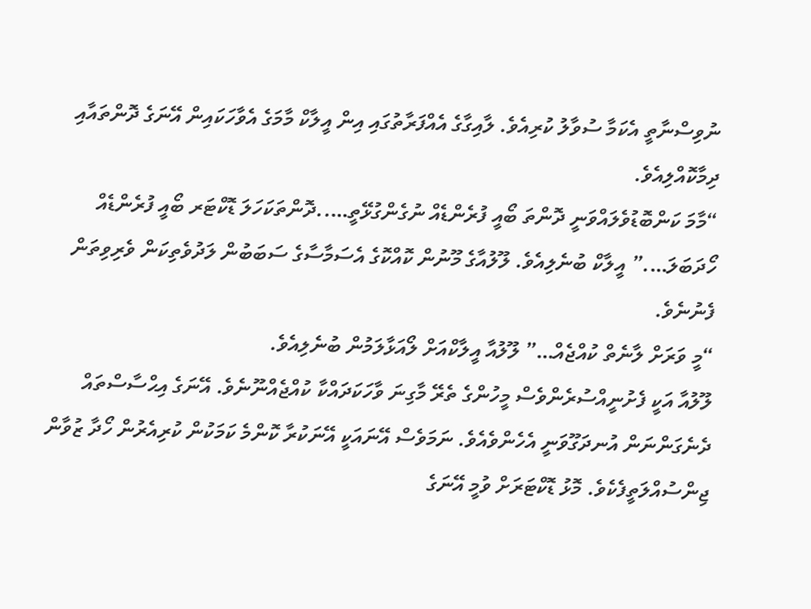ނުވިސްނާތީ އެކަމާ ސުވާލު ކުރިއެވެ. ލާއިގާގެ އެއްފަރާތުގައި އިން އީލާކް މާމަގެ އެވާހަކައިން އޭނަގެ ދޮންތައާއި ދިމާކޮއްލިއެވެ.
“މާމަ ކަންބޮޑުވެލައްވަނީ ދޮންތަ ބޯއީ ފުރެންޑެއް ނުގެންގުޅޭތީ…..ދޮންތަކަހަލަ ޑޮކްޓަރ ބޯއީ ފުރެންޑެއް ހޯދަބަލަ….” އީލާކް ބުނެލިއެވެ. ލޫލުއާގެ މޫނުން ކޮއްކޮގެ އެސަމާސާގެ ސަބަބުން ލަދުވެތިކަން ވެރިވިތަން ފެނުނެވެ.
“މީ ވަރަށް ލާނެތް ކުއްޖެއް…” ލޫލުއާ އީލާކްއަށް ލޯއަޅާލަމުން ބުނެލިއެވެ.
ލޫލުއާ އަކީ ފެށުނީއްސުރެންވެސް މީހުންގެ ތެރޭ މާގިނަ ވާހަކަދައްކާ ކުއްޖެއްނޫނެވެ. އޭނަގެ އިޙްސާސްތައް ދެނެގަންނަން އުނދަގޫވަނީ އެހެންވެއެވެ. ނަމަވެސް އޭނައަކީ އޭނަކުރާ ކޮންމެ ކަމަކުން ކުރިއެރުން ހޯދާ ޒުވާން ޖިންސުއްލަތީފެކެވެ. މޮޅު ޑޮކްޓަރަށް ވުމީ އޭނަގެ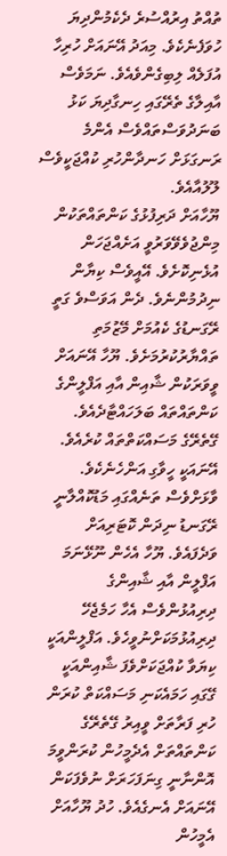ތުއްތު އިރުއްސުރެ ދެކެމުންދިޔަ ހުވަފެނެކެވެ. މިއަދު އޭނައަށް ހުރިހާ އުފަލެއް ލިބިގެންވެއެވެ. ނަމަވެސް އާއިލާގެ ތެރޭގައި ހިނގާދިޔަ ކަޅު ބަނަދުވަސްތައްވެސް އެންމެ ރަނގަޅަށް ހަނދާންހުރި ކުއްޖަކީވެސް ލޫލުއާއެވެ.
ޔޫހާއަށް ދަރިފުޅުގެ ކަންތައްތަކުން މިންޖުވެވޭވަރުވީ އަށެއްޖަހަން އުޅެނިކޮށެވެ. އޭއީވެސް ކިޔާން ނިދުމުންނެވެ. ދެން އަވަސްވެ ގަތީ ރޭގަނޑުގެ ކެއުމަށް މޭޒުމަތި ތައްޔާރުކުރުމަށެވެ. ޔޫހާ އޭނައަށް ވީވަރަކުން ޝާއިން އާއި އަފްލީންގެ ކަންތައްތައް ބަލަހައްޓާދެއެވެ. ގޭތެރޭގެ މަސައްކަތްތައް ކުރެއެވެ. އޭނައަކީ ހީވާގި އަންހެނެކެވެ. ވާޅަށްވެސް ތަނެއްގައި މަޑުކޮއްލާނީ ރޭގަނޑު ނިދަން ކޮޓަރިއަށް ވަދެފައެވެ. ޔޫހާ އެހެން ނޫޅޭނަމަ އަފްލީން އާއި ޝާއިންގެ ދިރިއުޅުންވެސް އެހާ ހަމެޖެހޭ ދިރިއުޅުމަކަށްނުވީހެވެ. އަފްލީންއަކީ ކިޔަވާ ކުއްޖަކަށްވެފަ ޝާއިންއަކީ ގޭގައި ހަމައެކަނި މަސައްކަތް ކުރަން ހުރި ފަރާތަށް ވީއިރު ގޭތެރޭގެ ކަންތައްތަށް އެދެމީހުން ކުރަންވީމަ އޮންނާނީ ގިނަފަހަރަށް ނުވެފަކަން އޭނައަށް އެނގެއެވެ. ހުދު ޔޫހާއަށް އެމީހުން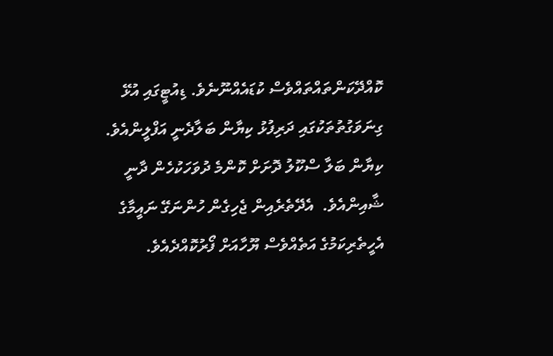ކޮއްދޭކަންތައްތައްވެސް ކުޑައެއްނޫނެވެ. ޑިއުޓީގައި އުޅޭ ގިނަވަގުތުތަކުގައި ދަރިފުޅު ކިޔާން ބަލާދެނީ އަފްލީންއެވެ. ކިޔާން ބަލާ ސްކޫލު ދޮށަށް ކޮންމެ ދުވަހަކުހެން ދާނީ ޝާއިންއެވެ.  އެދޭތެރެއިން ޖެހިގެން ހުންނަގޭ ނައީމާގެ އެހީތެރިކަމުގެ އަތެއްވެސް ޔޫހާއަށް ފޯރުކޮއްދެއެވެ.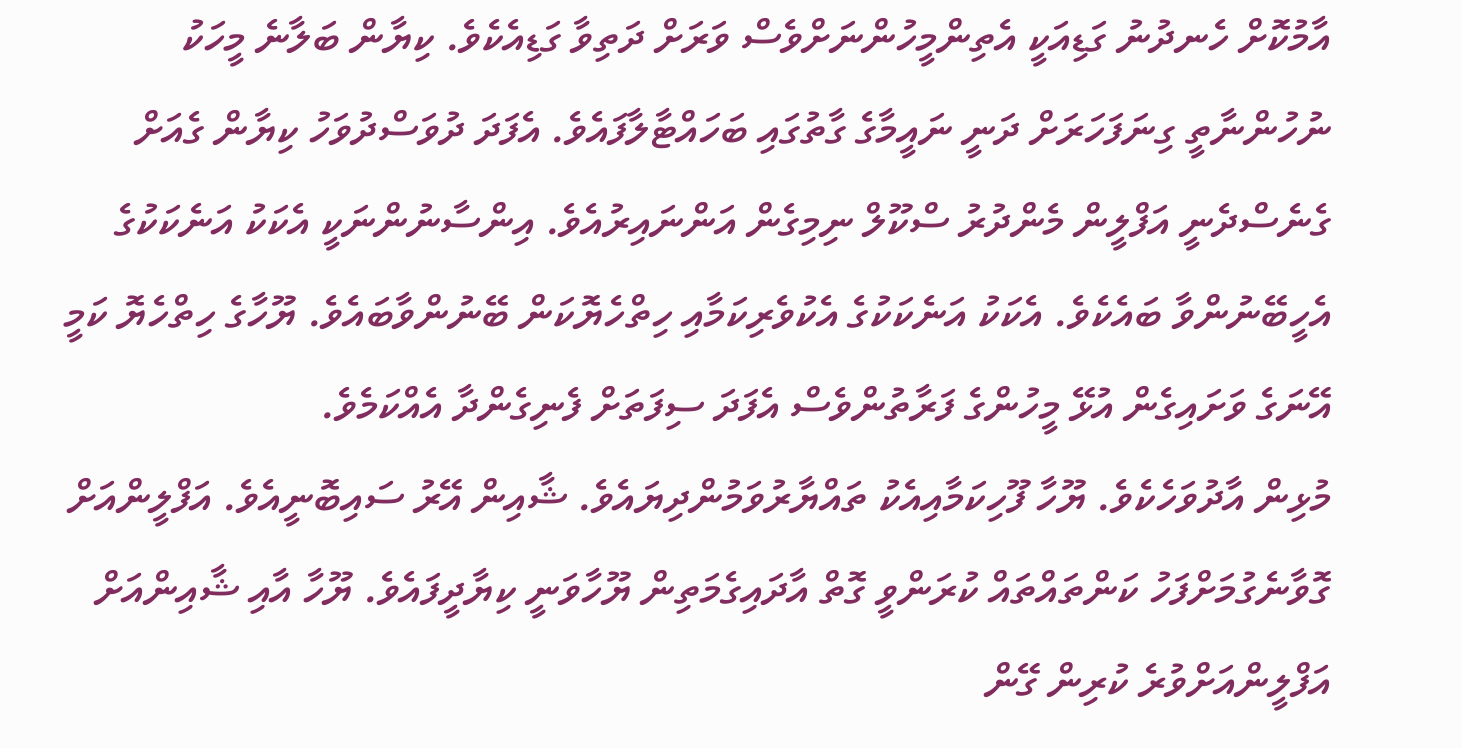އާމުކޮށް ހެނދުނު ގަޑިއަކީ އެތިންމީހުންނަށްވެސް ވަރަށް ދަތިވާ ގަޑިއެކެވެ. ކިޔާން ބަލާނެ މީހަކު ނުހުންނާތީ ގިނަފަހަރަށް ދަނީ ނައީމާގެ ގާތުގައި ބަހައްޓާލާފައެވެ. އެފަދަ ދުވަސްދުވަހު ކިޔާން ގެއަށް ގެނެސްދެނީ އަފްލީން މެންދުރު ސްކޫލް ނިމިގެން އަންނައިރުއެވެ. އިންސާނުންނަކީ އެކަކު އަނެކަކުގެ އެހީބޭނުންވާ ބައެކެވެ. އެކަކު އަނެކަކުގެ އެކުވެރިކަމާއި ހިތްހެޔޮކަން ބޭނުންވާބައެވެ. ޔޫހާގެ ހިތްހެޔޮ ކަމީ އޭނަގެ ވަށައިގެން އުޅޭ މީހުންގެ ފަރާތުންވެސް އެފަދަ ސިފަތަށް ފެނިގެންދާ އެއްކަމެވެ.
މުޅިން އާދުވަހެކެވެ. ޔޫހާ ފޫހިކަމާއިއެކު ތައްޔާރުވަމުންދިޔައެވެ. ޝާއިން އޭރު ސައިބޮނީއެވެ. އަފްލީންއަށް ގޮވާނެގުމަށްފަހު ކަންތައްތައް ކުރަންވީ ގޮތް އާދައިގެމަތިން ޔޫހާވަނީ ކިޔާދީފައެވެ. ޔޫހާ އާއި ޝާއިންއަށް އަފްލީންއަށްވުރެ ކުރިން ގޭން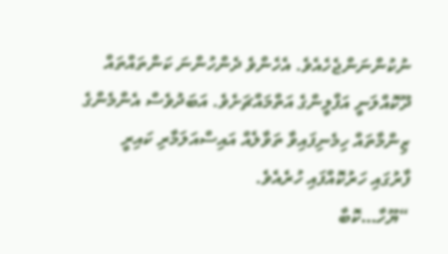ނުކުންނަންޖެހެއެވެ. އެހެންވެ ދެންހުންނަ ކަންތައްތައް ދޫކޮއްލަނީ އަފްލީންގެ އަތްމައްޗަށެވެ. އަބަދުވެސް އެންމެންގެ ޒިންމާތައް ހިމެނިފައިވާ ތަވާލެއް އައިސްއަލަމާރި ކައިރީ ފާރުގައި ހަރުކޮއްފައި ހުރެއެވެ.
“ޔޫހާ…ކޮބާ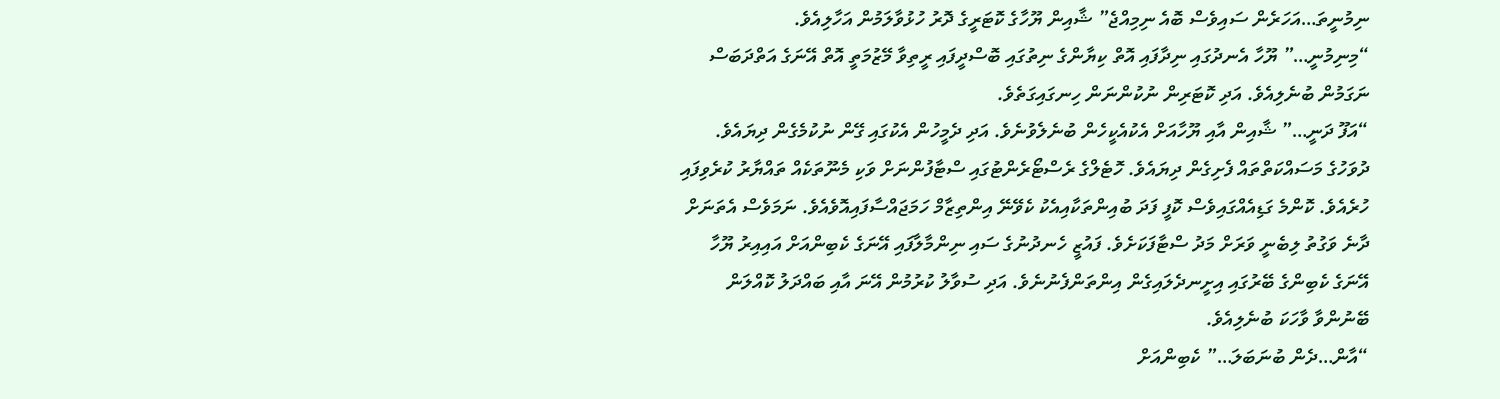ނިމުނީތަ…އަހަރެން ސައިވެސް ބޮއެ ނިމިއްޖެ” ޝާއިން ޔޫހާގެ ކޮޓަރީގެ ދޮރު ހުޅުވާލަމުން އަހާލިއެވެ.
“މިނިމުނީ…” ޔޫހާ އެނދުގައި ނިދާފައި އޮތް ކިޔާންގެ ނިތުގައި ބޮސްދީފައި ރީތިވާ މޭޒުމަތީ އޮތް އޭނަގެ އަތްދަބަސް ނަގަމުން ބުނެލިއެވެ. އަދި ކޮޓަރިން ނުކުންނަން ހިނގައިގަތެވެ.
“އަފޫ ދަނީ…” ޝާއިން އާއި ޔޫހާއަށް އެކުއެކީހެން ބުނެލެވުނެވެ. އަދި ދެމީހުން އެކުގައި ގޭން ނުކުމެގެން ދިޔައެވެ.
ދުވަހުގެ މަސައްކަތްތައް ފެށިގެން ދިޔައެވެ. ހޮޓެލްގެ ރެސްޓޯރެންޓުގައި ސްޓާފުންނަށް ވަކި މެނޫތަކެއް ތައްޔާރު ކުރެވިފައި ހުރެއެވެ. ކޮންމެ ގަޑިއެއްގައިވެސް ކޮފީ ފަދަ ބުއިންތަކާއިއެކު ކެވޭނޭ އިންތިޒާމް ހަމަޖައްސާފައިއޮވެއެވެ. ނަމަވެސް އެތަނަށް ދާނެ ވަގުތު ލިބެނީ ވަރަށް މަދު ސްޓާފަކަށެވެ. ފައުޒީ ހެނދުނުގެ ސައި ނިންމާލާފައި އޭނަގެ ކެބިންއަށް އައިއިރު ޔޫހާ އޭނަގެ ކެބިންގެ ބޭރުގައި އިށީނދެލައިގެން އިންތަންފެނުނެވެ. އަދި ސުވާލު ކުރުމުން އޭނަ އާއި ބައްދަލު ކޮއްލަން ބޭނުންވާ ވާހަކަ ބުނެލިއެވެ.
“އާން…ދެން ބުނަބަލަ…” ކެބިންއަށް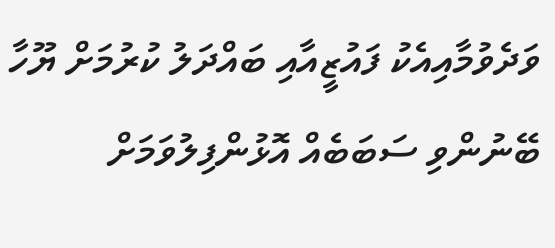ވަދެވުމާއިއެކު ފައުޒީއާއި ބައްދަލު ކުރުމަށް ޔޫހާ ބޭނުންވި ސަބަބެއް އޮޅުންފިލުވަމަށް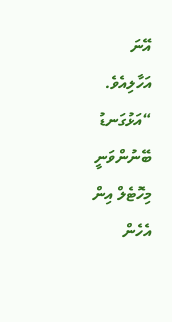އޭނަ އަހާލިއެވެ.
“އަޅުގަނޑު ބޭނުންވަނީ މިހޮޓެލް އިން އެހެން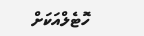ހޮޓެލްއަކަށް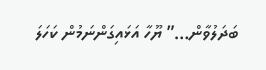ބަދަލުވާން…” ޔޫހާ އަޅައިގަންނަމުން ކަހަލަ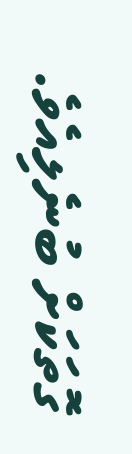ގޮތަކަށް ބުނެލިއެވެ.